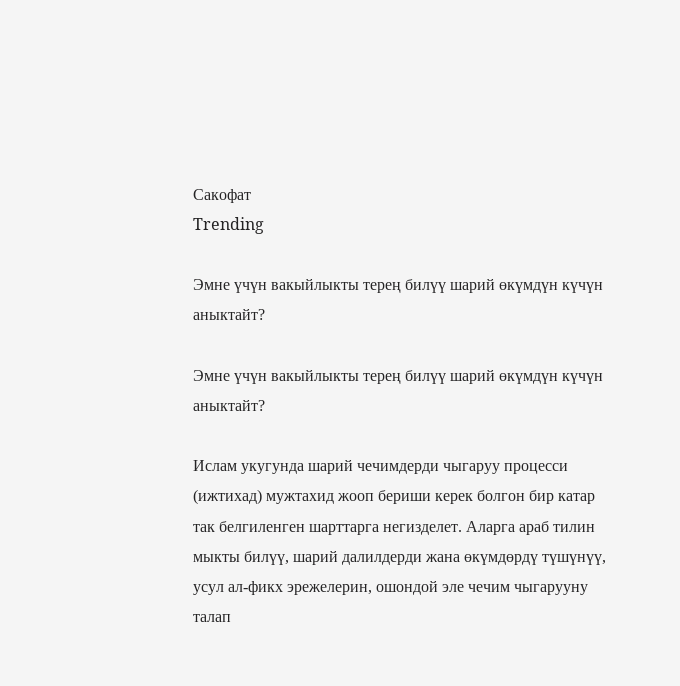Сакофат
Trending

Эмне үчүн вакыйлыкты терең билүү шарий өкүмдүн күчүн аныктайт?

Эмне үчүн вакыйлыкты терең билүү шарий өкүмдүн күчүн аныктайт?

Ислам укугунда шарий чечимдерди чыгаруу процесси (ижтихад) мужтахид жооп бериши керек болгон бир катар так белгиленген шарттарга негизделет. Аларга араб тилин мыкты билүү, шарий далилдерди жана өкүмдөрдү түшүнүү, усул ал-фикх эрежелерин, ошондой эле чечим чыгарууну талап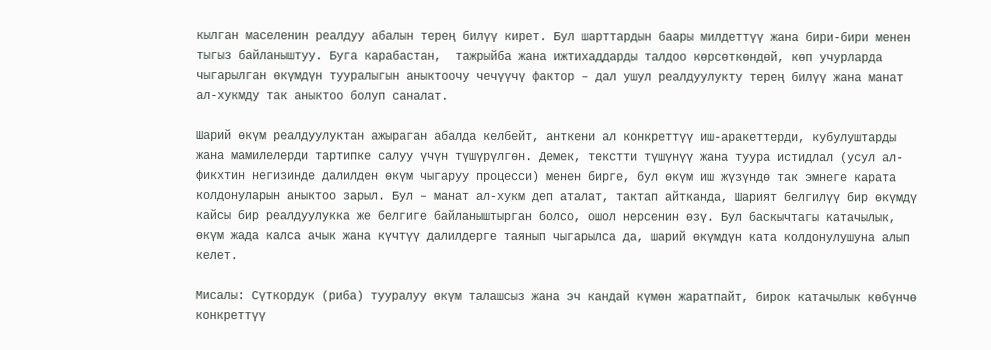кылган маселенин реалдуу абалын терең билүү кирет. Бул шарттардын баары милдеттүү жана бири-бири менен тыгыз байланыштуу. Буга карабастан,  тажрыйба жана ижтихаддарды талдоо көрсөткөндөй, көп учурларда чыгарылган өкүмдүн тууралыгын аныктоочу чечүүчү фактор – дал ушул реалдуулукту терең билүү жана манат ал-хукмду так аныктоо болуп саналат.

Шарий өкүм реалдуулуктан ажыраган абалда келбейт, анткени ал конкреттүү иш-аракеттерди, кубулуштарды жана мамилелерди тартипке салуу үчүн түшүрүлгөн. Демек, текстти түшүнүү жана туура истидлал (усул ал-фикхтин негизинде далилден өкүм чыгаруу процесси) менен бирге, бул өкүм иш жүзүндө так эмнеге карата колдонуларын аныктоо зарыл. Бул – манат ал-хукм деп аталат, тактап айтканда, Шарият белгилүү бир өкүмдү кайсы бир реалдуулукка же белгиге байланыштырган болсо, ошол нерсенин өзү. Бул баскычтагы катачылык, өкүм жада калса ачык жана күчтүү далилдерге таянып чыгарылса да, шарий өкүмдүн ката колдонулушуна алып келет.

Мисалы: Сүткордук (риба) тууралуу өкүм талашсыз жана эч кандай күмөн жаратпайт, бирок катачылык көбүнчө конкреттүү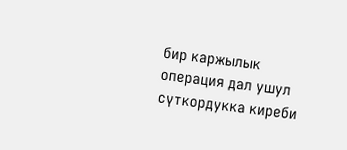бир каржылык операция дал ушул сүткордукка киреби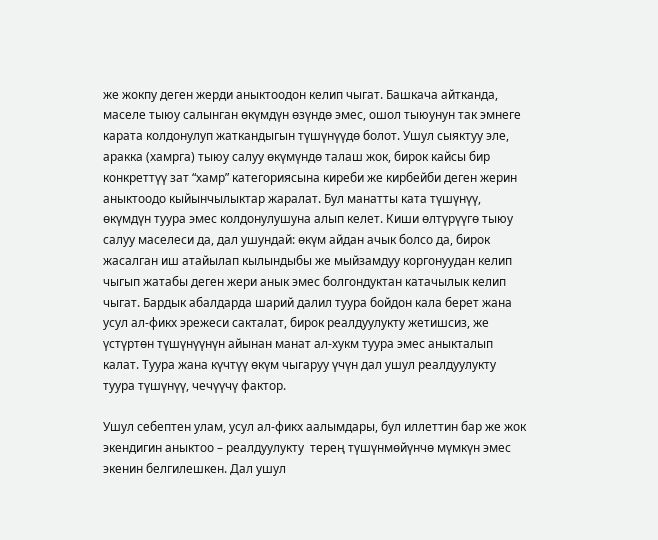же жокпу деген жерди аныктоодон келип чыгат. Башкача айтканда, маселе тыюу салынган өкүмдүн өзүндө эмес, ошол тыюунун так эмнеге карата колдонулуп жаткандыгын түшүнүүдө болот. Ушул сыяктуу эле, аракка (хамрга) тыюу салуу өкүмүндө талаш жок, бирок кайсы бир конкреттүү зат “хамр” категориясына киреби же кирбейби деген жерин аныктоодо кыйынчылыктар жаралат. Бул манатты ката түшүнүү, өкүмдүн туура эмес колдонулушуна алып келет. Киши өлтүрүүгө тыюу салуу маселеси да, дал ушундай: өкүм айдан ачык болсо да, бирок жасалган иш атайылап кылындыбы же мыйзамдуу коргонуудан келип чыгып жатабы деген жери анык эмес болгондуктан катачылык келип чыгат. Бардык абалдарда шарий далил туура бойдон кала берет жана усул ал-фикх эрежеси сакталат, бирок реалдуулукту жетишсиз, же үстүртөн түшүнүүнүн айынан манат ал-хукм туура эмес аныкталып калат. Туура жана күчтүү өкүм чыгаруу үчүн дал ушул реалдуулукту туура түшүнүү, чечүүчү фактор.

Ушул себептен улам, усул ал-фикх аалымдары, бул иллеттин бар же жок экендигин аныктоо – реалдуулукту  терең түшүнмөйүнчө мүмкүн эмес экенин белгилешкен. Дал ушул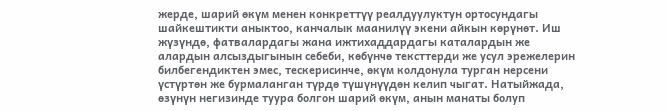жерде, шарий өкүм менен конкреттүү реалдуулуктун ортосундагы шайкештикти аныктоо, канчалык маанилүү экени айкын көрүнөт. Иш жүзүндө, фатвалардагы жана ижтихаддардагы каталардын же алардын алсыздыгынын себеби, көбүнчө тексттерди же усул эрежелерин билбегендиктен эмес, тескерисинче, өкүм колдонула турган нерсени үстүртөн же бурмаланган түрдө түшүнүүдөн келип чыгат. Натыйжада, өзүнүн негизинде туура болгон шарий өкүм, анын манаты болуп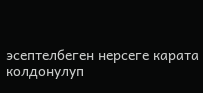эсептелбеген нерсеге карата колдонулуп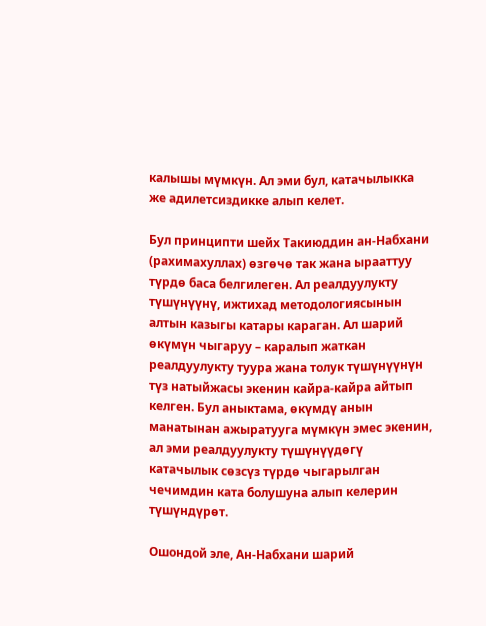калышы мүмкүн. Ал эми бул, катачылыкка же адилетсиздикке алып келет.

Бул принципти шейх Такиюддин ан-Набхани (рахимахуллах) өзгөчө так жана ырааттуу түрдө баса белгилеген. Ал реалдуулукту түшүнүүнү, ижтихад методологиясынын алтын казыгы катары караган. Ал шарий өкүмүн чыгаруу – каралып жаткан реалдуулукту туура жана толук түшүнүүнүн түз натыйжасы экенин кайра-кайра айтып келген. Бул аныктама, өкүмдү анын манатынан ажыратууга мүмкүн эмес экенин, ал эми реалдуулукту түшүнүүдөгү катачылык сөзсүз түрдө чыгарылган чечимдин ката болушуна алып келерин түшүндүрөт.

Ошондой эле, Ан-Набхани шарий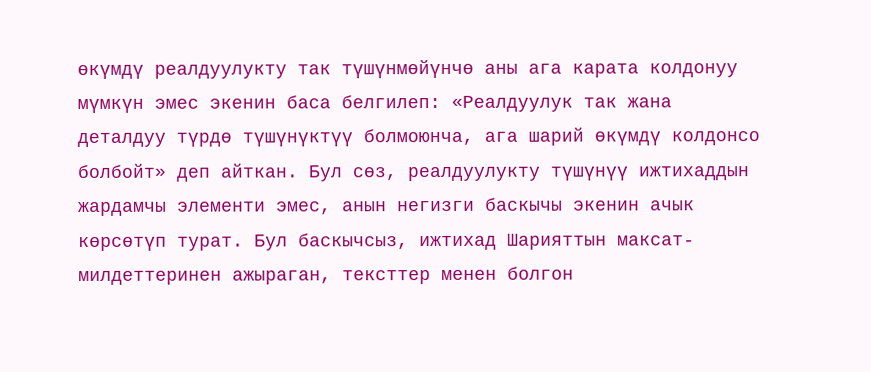өкүмдү реалдуулукту так түшүнмөйүнчө аны ага карата колдонуу мүмкүн эмес экенин баса белгилеп: «Реалдуулук так жана деталдуу түрдө түшүнүктүү болмоюнча, ага шарий өкүмдү колдонсо болбойт» деп айткан. Бул сөз, реалдуулукту түшүнүү ижтихаддын жардамчы элементи эмес, анын негизги баскычы экенин ачык көрсөтүп турат. Бул баскычсыз, ижтихад Шарияттын максат-милдеттеринен ажыраган, тексттер менен болгон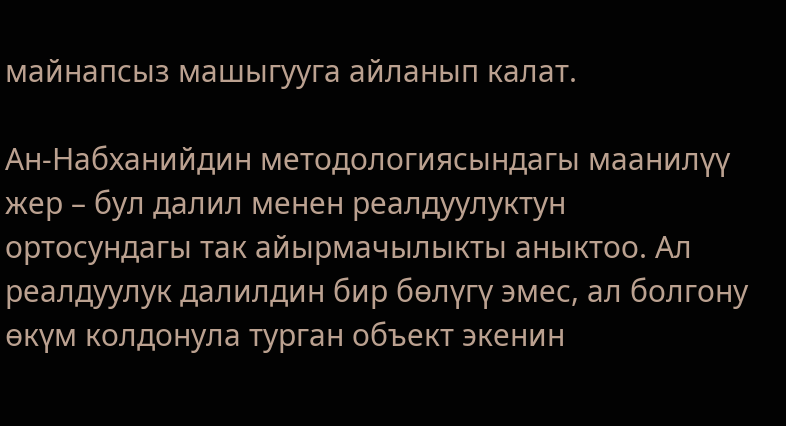майнапсыз машыгууга айланып калат.

Ан-Набханийдин методологиясындагы маанилүү жер – бул далил менен реалдуулуктун ортосундагы так айырмачылыкты аныктоо. Ал реалдуулук далилдин бир бөлүгү эмес, ал болгону өкүм колдонула турган объект экенин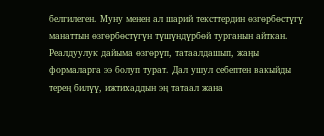белгилеген. Муну менен ал шарий тексттердин өзгөрбөстүгү манаттын өзгөрбөстүгүн түшүндүрбөй турганын айткан. Реалдуулук дайыма өзгөрүп, татаалдашып, жаңы формаларга ээ болуп турат. Дал ушул себептен вакыйды терең билүү, ижтихаддын эң татаал жана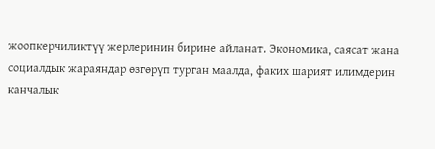жоопкерчиликтүү жерлеринин бирине айланат. Экономика, саясат жана социалдык жараяндар өзгөрүп турган маалда, факих шарият илимдерин канчалык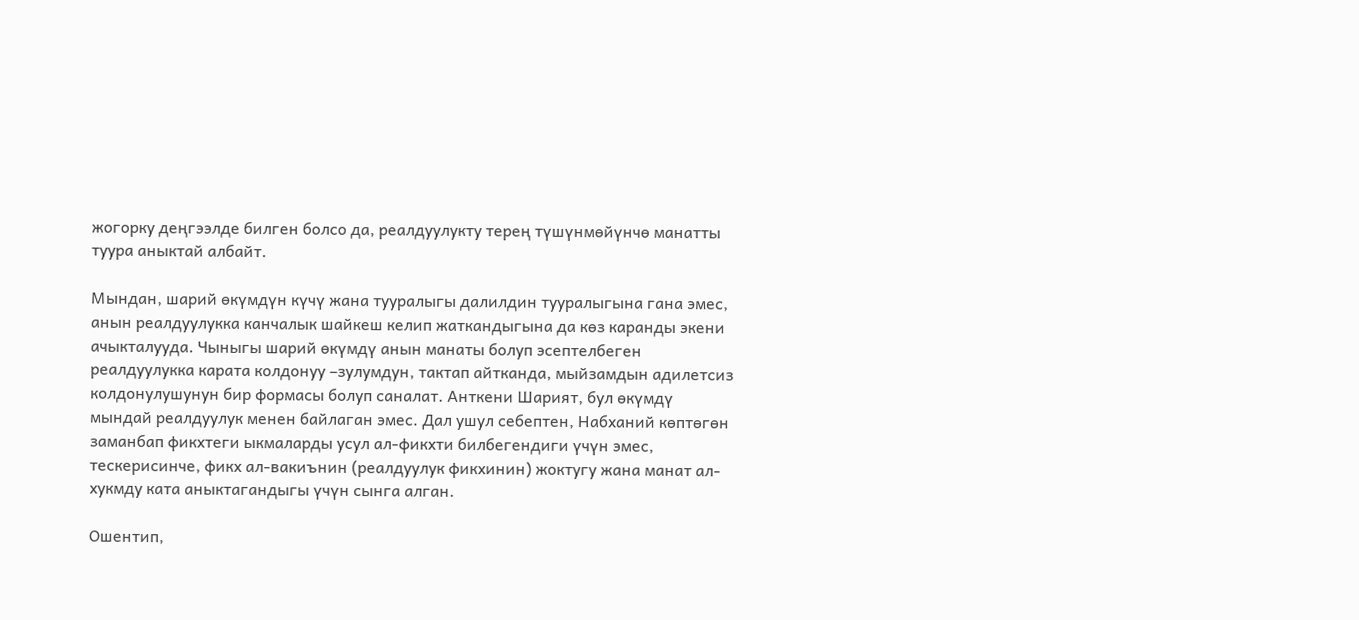жогорку деңгээлде билген болсо да, реалдуулукту терең түшүнмөйүнчө манатты туура аныктай албайт.

Мындан, шарий өкүмдүн күчү жана тууралыгы далилдин тууралыгына гана эмес, анын реалдуулукка канчалык шайкеш келип жаткандыгына да көз каранды экени ачыкталууда. Чыныгы шарий өкүмдү анын манаты болуп эсептелбеген реалдуулукка карата колдонуу –зулумдун, тактап айтканда, мыйзамдын адилетсиз колдонулушунун бир формасы болуп саналат. Анткени Шарият, бул өкүмдү мындай реалдуулук менен байлаган эмес. Дал ушул себептен, Набханий көптөгөн заманбап фикхтеги ыкмаларды усул ал-фикхти билбегендиги үчүн эмес, тескерисинче, фикх ал-вакиънин (реалдуулук фикхинин) жоктугу жана манат ал-хукмду ката аныктагандыгы үчүн сынга алган.

Ошентип,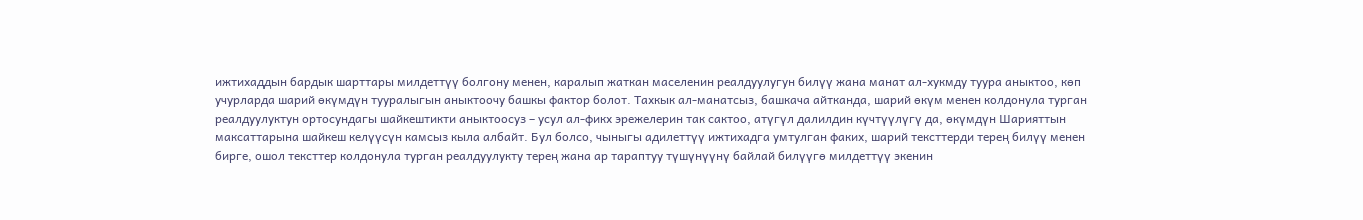ижтихаддын бардык шарттары милдеттүү болгону менен, каралып жаткан маселенин реалдуулугун билүү жана манат ал-хукмду туура аныктоо, көп учурларда шарий өкүмдүн тууралыгын аныктоочу башкы фактор болот. Тахкык ал-манатсыз, башкача айтканда, шарий өкүм менен колдонула турган реалдуулуктун ортосундагы шайкештикти аныктоосуз – усул ал-фикх эрежелерин так сактоо, атүгүл далилдин күчтүүлүгү да, өкүмдүн Шарияттын максаттарына шайкеш келүүсүн камсыз кыла албайт. Бул болсо, чыныгы адилеттүү ижтихадга умтулган факих, шарий тексттерди терең билүү менен бирге, ошол тексттер колдонула турган реалдуулукту терең жана ар тараптуу түшүнүүнү байлай билүүгө милдеттүү экенин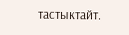тастыктайт.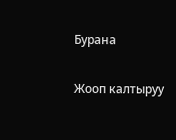Бурана

Жооп калтыруу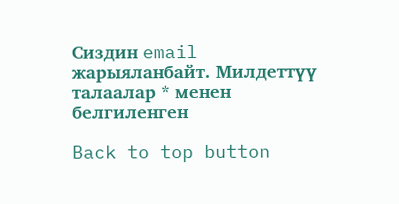Сиздин email жарыяланбайт. Милдеттүү талаалар * менен белгиленген

Back to top button